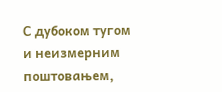С дубоком тугом и неизмерним поштовањем,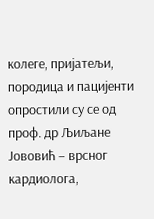колеге, пријатељи, породица и пацијенти опростили су се од проф. др Љиљане Јововић – врсног кардиолога,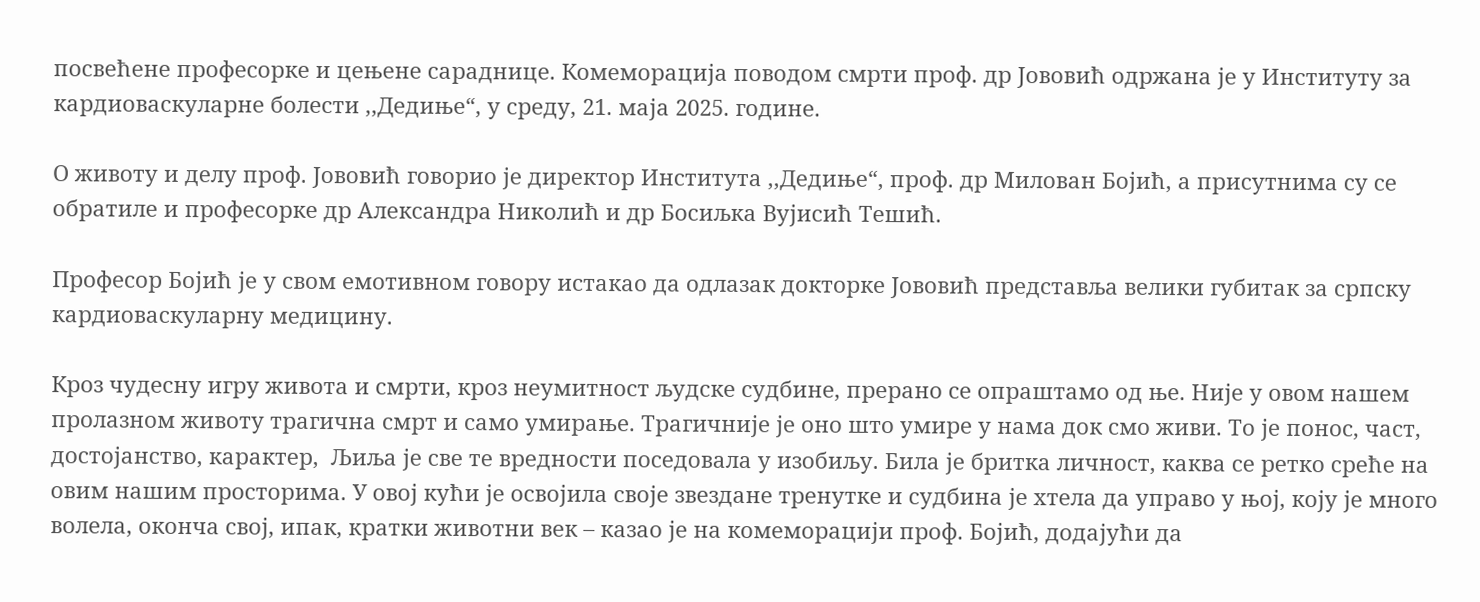посвећене професорке и цењене сараднице. Комеморација поводом смрти проф. др Јововић одржана је у Институту за кардиоваскуларне болести ,,Дедиње“, у среду, 21. маја 2025. године.

О животу и делу проф. Јововић говорио је директор Института ,,Дедиње“, проф. др Милован Бојић, а присутнима су се обратиле и професорке др Александра Николић и др Босиљка Вујисић Тешић.

Професор Бојић је у свом емотивном говору истакао да одлазак докторке Јововић представља велики губитак за српску кардиоваскуларну медицину.

Кроз чудесну игру живота и смрти, кроз неумитност људске судбине, прерано се опраштамо од ње. Није у овом нашем пролазном животу трагична смрт и само умирање. Трагичније је оно што умире у нама док смо живи. То је понос, част, достојанство, карактер,  Љиља је све те вредности поседовала у изобиљу. Била је бритка личност, каква се ретко среће на овим нашим просторима. У овој кући је освојила своје звездане тренутке и судбина је хтела да управо у њој, коју је много волела, оконча свој, ипак, кратки животни век – казао је на комеморацији проф. Бојић, додајући да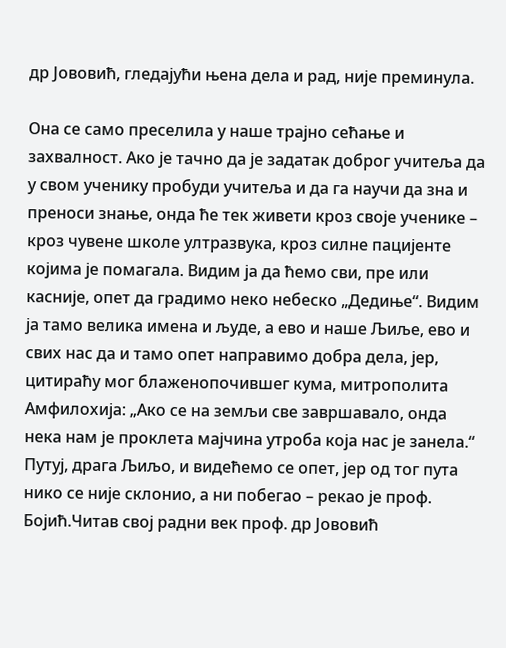др Јововић, гледајући њена дела и рад, није преминула.

Она се само преселила у наше трајно сећање и захвалност. Ако је тачно да је задатак доброг учитеља да у свом ученику пробуди учитеља и да га научи да зна и преноси знање, онда ће тек живети кроз своје ученике – кроз чувене школе ултразвука, кроз силне пацијенте којима је помагала. Видим ја да ћемо сви, пре или касније, опет да градимо неко небеско „Дедиње“. Видим ја тамо велика имена и људе, а ево и наше Љиље, ево и свих нас да и тамо опет направимо добра дела, јер, цитираћу мог блаженопочившег кума, митрополита Амфилохија: „Ако се на земљи све завршавало, онда нека нам је проклета мајчина утроба која нас је занела.“ Путуј, драга Љиљо, и видећемо се опет, јер од тог пута нико се није склонио, а ни побегао – рекао је проф. Бојић.Читав свој радни век проф. др Јововић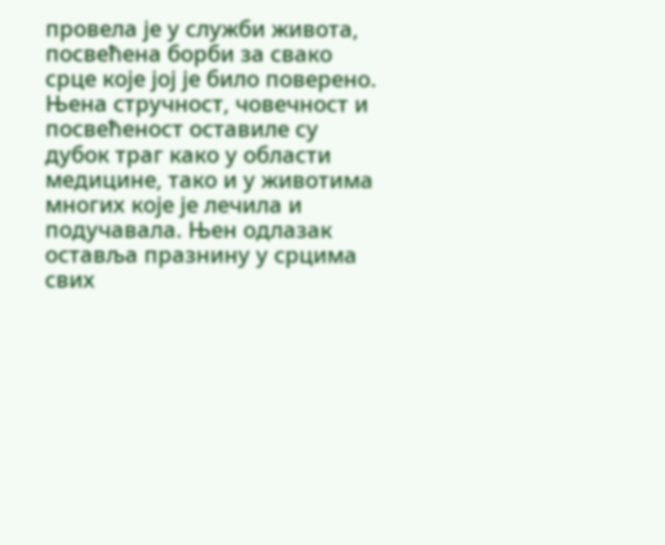провела је у служби живота, посвећена борби за свако срце које јој је било поверено. Њена стручност, човечност и посвећеност оставиле су дубок траг како у области медицине, тако и у животима многих које је лечила и подучавала. Њен одлазак оставља празнину у срцима свих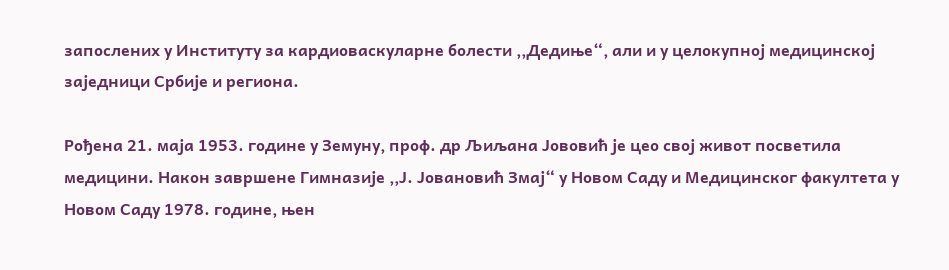запослених у Институту за кардиоваскуларне болести ,,Дедиње“, али и у целокупној медицинској заједници Србије и региона.

Рођена 21. маја 1953. године у Земуну, проф. др Љиљана Јововић је цео свој живот посветила медицини. Након завршене Гимназије ,,Ј. Јовановић Змај“ у Новом Саду и Медицинског факултета у Новом Саду 1978. године, њен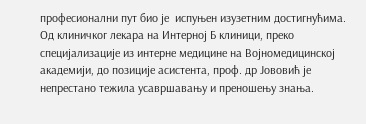професионални пут био је  испуњен изузетним достигнућима. Од клиничког лекара на Интерној Б клиници, преко специјализације из интерне медицине на Војномедицинској академији, до позиције асистента, проф. др Јововић је непрестано тежила усавршавању и преношењу знања.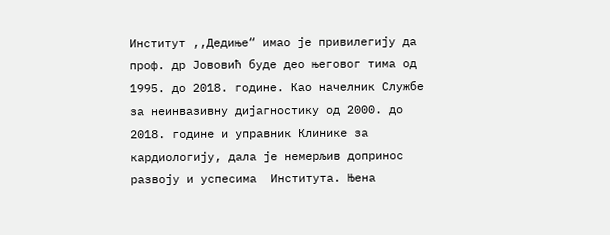Институт ,,Дедиње“ имао је привилегију да проф. др Јововић буде део његовог тима од 1995. до 2018. године. Као начелник Службе за неинвазивну дијагностику од 2000. до 2018. године и управник Клинике за кардиологију, дала је немерљив допринос развоју и успесима  Института. Њена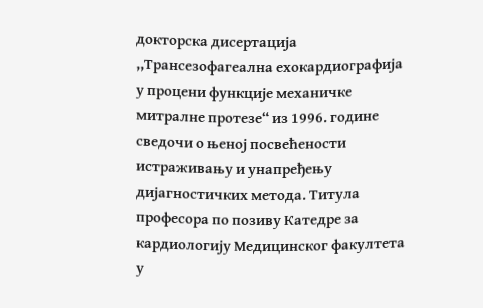докторска дисертација ,,Трансезофагеална ехокардиографија у процени функције механичке митралне протезе“ из 1996. године сведочи о њеној посвећености истраживању и унапређењу дијагностичких метода. Титула професора по позиву Катедре за кардиологију Медицинског факултета у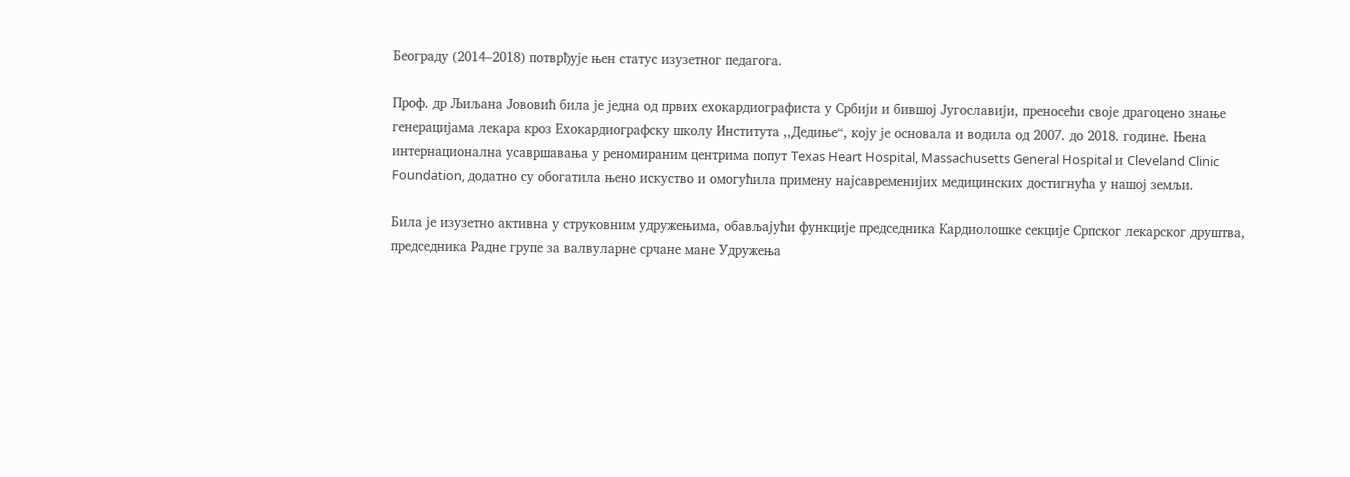Београду (2014–2018) потврђује њен статус изузетног педагога.

Проф. др Љиљана Јововић била је једна од првих ехокардиографиста у Србији и бившој Југославији, преносећи своје драгоцено знање генерацијама лекара кроз Ехокардиографску школу Института ,,Дедиње“, коју је основала и водила од 2007. до 2018. године. Њена интернационална усавршавања у реномираним центрима попут Texas Heart Hospital, Massachusetts General Hospital и Cleveland Clinic Foundation, додатно су обогатила њено искуство и омогућила примену најсавременијих медицинских достигнућа у нашој земљи.

Била је изузетно активна у струковним удружењима, обављајући функције председника Кардиолошке секције Српског лекарског друштва, председника Радне групе за валвуларне срчане мане Удружења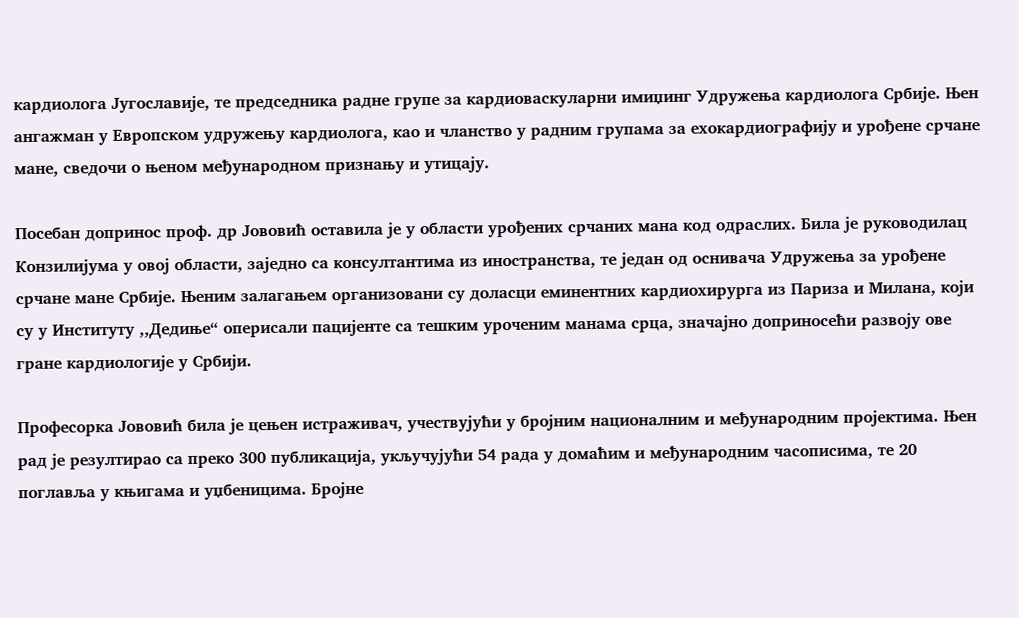кардиолога Југославије, те председника радне групе за кардиоваскуларни имиџинг Удружења кардиолога Србије. Њен ангажман у Европском удружењу кардиолога, као и чланство у радним групама за ехокардиографију и урођене срчане мане, сведочи о њеном међународном признању и утицају.

Посебан допринос проф. др Јововић оставила је у области урођених срчаних мана код одраслих. Била је руководилац Конзилијума у овој области, заједно са консултантима из иностранства, те један од оснивача Удружења за урођене срчане мане Србије. Њеним залагањем организовани су доласци еминентних кардиохирурга из Париза и Милана, који су у Институту ,,Дедиње“ оперисали пацијенте са тешким уроченим манама срца, значајно доприносећи развоју ове гране кардиологије у Србији.

Професорка Јововић била је цењен истраживач, учествујући у бројним националним и међународним пројектима. Њен рад је резултирао са преко 300 публикација, укључујући 54 рада у домаћим и међународним часописима, те 20 поглавља у књигама и уџбеницима. Бројне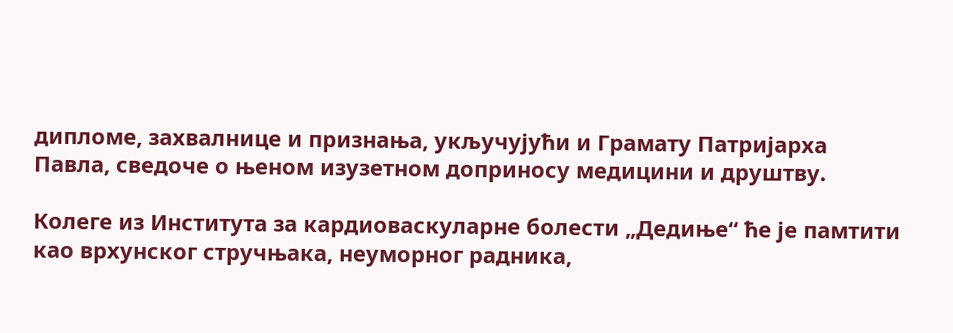дипломе, захвалнице и признања, укључујући и Грамату Патријарха Павла, сведоче о њеном изузетном доприносу медицини и друштву.

Колеге из Института за кардиоваскуларне болести „Дедиње“ ће је памтити као врхунског стручњака, неуморног радника,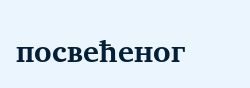посвећеног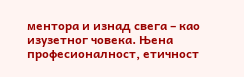ментора и изнад свега – као изузетног човека. Њена професионалност, етичност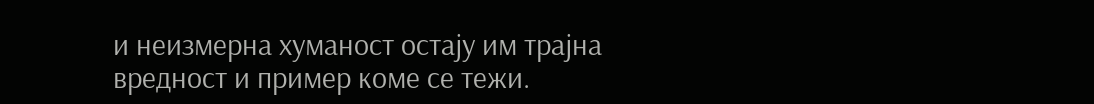и неизмерна хуманост остају им трајна вредност и пример коме се тежи.